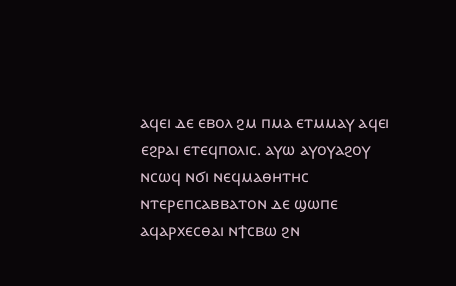ⲁϥⲉⲓ ⲇⲉ ⲉⲃⲟⲗ ϩⲙ ⲡⲙⲁ ⲉⲧⲙⲙⲁⲩ ⲁϥⲉⲓ ⲉϩⲣⲁⲓ ⲉⲧⲉϥⲡⲟⲗⲓⲥ. ⲁⲩⲱ ⲁⲩⲟⲩⲁϩⲟⲩ ⲛⲥⲱϥ ⲛϭⲓ ⲛⲉϥⲙⲁⲑⲏⲧⲏⲥ ⲛⲧⲉⲣⲉⲡⲥⲁⲃⲃⲁⲧⲟⲛ ⲇⲉ ϣⲱⲡⲉ ⲁϥⲁⲣⲭⲉⲥⲑⲁⲓ ⲛϯⲥⲃⲱ ϩⲛ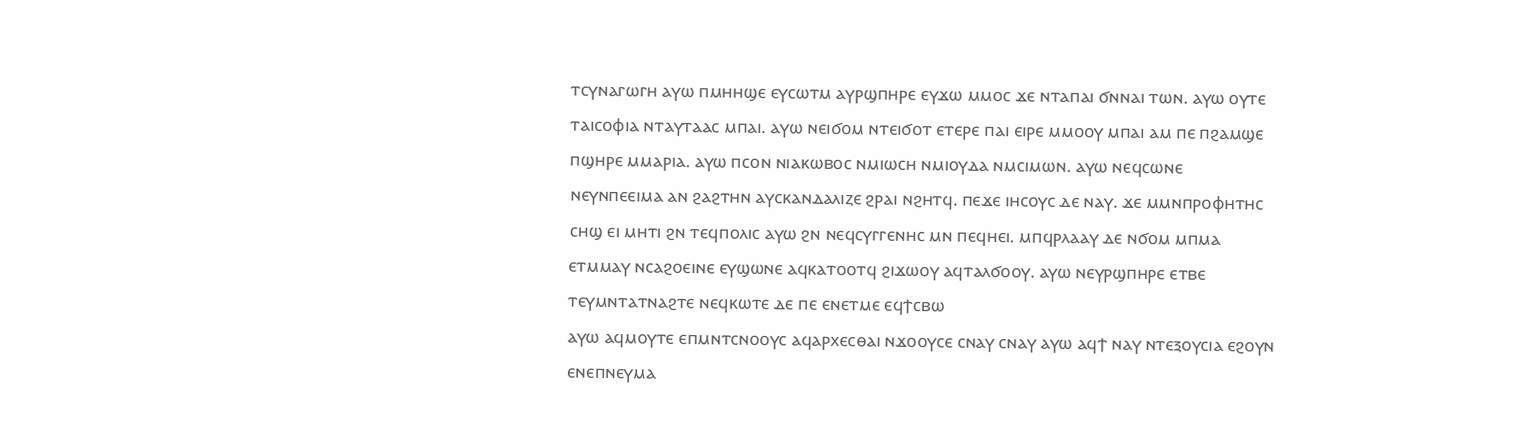ⲧⲥⲩⲛⲁⲅⲱⲅⲏ ⲁⲩⲱ ⲡⲙⲏⲏϣⲉ ⲉⲩⲥⲱⲧⲙ ⲁⲩⲣϣⲡⲏⲣⲉ ⲉⲩϫⲱ ⲙⲙⲟⲥ ϫⲉ ⲛⲧⲁⲡⲁⲓ ϭⲛⲛⲁⲓ ⲧⲱⲛ. ⲁⲩⲱ ⲟⲩⲧⲉ ⲧⲁⲓⲥⲟⲫⲓⲁ ⲛⲧⲁⲩⲧⲁⲁⲥ ⲙⲡⲁⲓ. ⲁⲩⲱ ⲛⲉⲓϭⲟⲙ ⲛⲧⲉⲓϭⲟⲧ ⲉⲧⲉⲣⲉ ⲡⲁⲓ ⲉⲓⲣⲉ ⲙⲙⲟⲟⲩ ⲙⲡⲁⲓ ⲁⲙ ⲡⲉ ⲡϩⲁⲙϣⲉ ⲡϣⲏⲣⲉ ⲙⲙⲁⲣⲓⲁ. ⲁⲩⲱ ⲡⲥⲟⲛ ⲛⲓⲁⲕⲱⲃⲟⲥ ⲛⲙⲓⲱⲥⲏ ⲛⲙⲓⲟⲩⲇⲁ ⲛⲙⲥⲓⲙⲱⲛ. ⲁⲩⲱ ⲛⲉϥⲥⲱⲛⲉ ⲛⲉⲩⲛⲡⲉⲉⲓⲙⲁ ⲁⲛ ϩⲁϩⲧⲏⲛ ⲁⲩⲥⲕⲁⲛⲇⲁⲗⲓⲍⲉ ϩⲣⲁⲓ ⲛϩⲏⲧϥ. ⲡⲉϫⲉ ⲓⲏⲥⲟⲩⲥ ⲇⲉ ⲛⲁⲩ. ϫⲉ ⲙⲙⲛⲡⲣⲟⲫⲏⲧⲏⲥ ⲥⲏϣ ⲉⲓ ⲙⲏⲧⲓ ϩⲛ ⲧⲉϥⲡⲟⲗⲓⲥ ⲁⲩⲱ ϩⲛ ⲛⲉϥⲥⲩⲅⲅⲉⲛⲏⲥ ⲙⲛ ⲡⲉϥⲏⲉⲓ. ⲙⲡϥⲣⲗⲁⲁⲩ ⲇⲉ ⲛϭⲟⲙ ⲙⲡⲙⲁ ⲉⲧⲙⲙⲁⲩ ⲛⲥⲁϩⲟⲉⲓⲛⲉ ⲉⲩϣⲱⲛⲉ ⲁϥⲕⲁⲧⲟⲟⲧϥ ϩⲓϫⲱⲟⲩ ⲁϥⲧⲁⲗϭⲟⲟⲩ. ⲁⲩⲱ ⲛⲉⲩⲣϣⲡⲏⲣⲉ ⲉⲧⲃⲉ ⲧⲉⲩⲙⲛⲧⲁⲧⲛⲁϩⲧⲉ ⲛⲉϥⲕⲱⲧⲉ ⲇⲉ ⲡⲉ ⲉⲛⲉⲧⲙⲉ ⲉϥϯⲥⲃⲱ
ⲁⲩⲱ ⲁϥⲙⲟⲩⲧⲉ ⲉⲡⲙⲛⲧⲥⲛⲟⲟⲩⲥ ⲁϥⲁⲣⲭⲉⲥⲑⲁⲓ ⲛϫⲟⲟⲩⲥⲉ ⲥⲛⲁⲩ ⲥⲛⲁⲩ ⲁⲩⲱ ⲁϥϯ ⲛⲁⲩ ⲛⲧⲉⲝⲟⲩⲥⲓⲁ ⲉϩⲟⲩⲛ ⲉⲛⲉⲡⲛⲉⲩⲙⲁ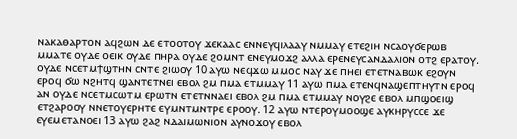ⲛⲁⲕⲁⲑⲁⲣⲧⲟⲛ ⲁϥϩⲱⲛ ⲇⲉ ⲉⲧⲟⲟⲧⲟⲩ ϫⲉⲕⲁⲁⲥ ⲉⲛⲛⲉⲩϥⲓⲗⲁⲁⲩ ⲛⲙⲙⲁⲩ ⲉⲧⲉϩⲓⲏ ⲛⲥⲁⲟⲩϭⲉⲣⲱⲃ ⲙⲙⲁⲧⲉ ⲟⲩⲇⲉ ⲟⲉⲓⲕ ⲟⲩⲇⲉ ⲡⲏⲣⲁ ⲟⲩⲇⲉ ϩⲟⲙⲛⲧ ⲉⲛⲉⲩⲙⲟϫϩ ⲁⲗⲗⲁ ⲉⲣⲉⲛⲉⲩⲥⲁⲛⲇⲁⲗⲓⲟⲛ ⲟⲧϩ ⲉⲣⲁⲧⲟⲩ. ⲟⲩⲇⲉ ⲛⲥⲉⲧⲙϯϣⲧⲏⲛ ⲥⲛⲧⲉ ϩⲓⲱⲟⲩ 10 ⲁⲩⲱ ⲛⲉϥϫⲱ ⲙⲙⲟⲥ ⲛⲁⲩ ϫⲉ ⲡⲏⲉⲓ ⲉⲧⲉⲧⲛⲁⲃⲱⲕ ⲉϩⲟⲩⲛ ⲉⲣⲟϥ ϭⲱ ⲛϩⲏⲧϥ ϣⲁⲛⲧⲉⲧⲛⲉⲓ ⲉⲃⲟⲗ ϩⲙ ⲡⲙⲁ ⲉⲧⲙⲙⲁⲩ 11 ⲁⲩⲱ ⲡⲙⲁ ⲉⲧⲉⲛϥⲛⲁϣⲉⲡⲧⲏⲩⲧⲛ ⲉⲣⲟϥ ⲁⲛ ⲟⲩⲇⲉ ⲛⲥⲉⲧⲙⲥⲱⲧⲙ ⲉⲣⲱⲧⲛ ⲉⲧⲉⲧⲛⲛⲁⲉⲓ ⲉⲃⲟⲗ ϩⲙ ⲡⲙⲁ ⲉⲧⲙⲙⲁⲩ ⲛⲟⲩϩⲉ ⲉⲃⲟⲗ ⲙⲡϣⲟⲉⲓϣ ⲉⲧϩⲁⲣⲟⲟⲩ ⲛⲛⲉⲧⲟⲩⲉⲣⲏⲧⲉ ⲉⲩⲙⲛⲧⲙⲛⲧⲣⲉ ⲉⲣⲟⲟⲩ. 12 ⲁⲩⲱ ⲛⲧⲉⲣⲟⲩⲙⲟⲟϣⲉ ⲁⲩⲕⲏⲣⲩⲥⲥⲉ ϫⲉ ⲉⲩⲉⲙⲉⲧⲁⲛⲟⲉⲓ 13 ⲁⲩⲱ ϩⲁϩ ⲛⲇⲁⲓⲙⲱⲛⲓⲟⲛ ⲁⲩⲛⲟϫⲟⲩ ⲉⲃⲟⲗ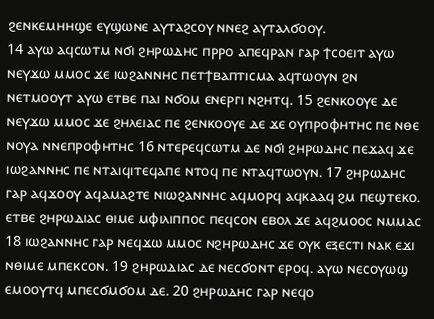ϩⲉⲛⲕⲉⲙⲏⲏϣⲉ ⲉⲩϣⲱⲛⲉ ⲁⲩⲧⲁϩⲥⲟⲩ ⲛⲛⲉϩ ⲁⲩⲧⲁⲗϭⲟⲟⲩ.
14 ⲁⲩⲱ ⲁϥⲥⲱⲧⲙ ⲛϭⲓ ϩⲏⲣⲱⲇⲏⲥ ⲡⲣⲣⲟ ⲁⲡⲉϥⲣⲁⲛ ⲅⲁⲣ ϯⲥⲟⲉⲓⲧ ⲁⲩⲱ ⲛⲉⲩϫⲱ ⲙⲙⲟⲥ ϫⲉ ⲓⲱϩⲁⲛⲛⲏⲥ ⲡⲉⲧϯⲃⲁⲡⲧⲓⲥⲙⲁ ⲁϥⲧⲱⲟⲩⲛ ϩⲛ ⲛⲉⲧⲙⲟⲟⲩⲧ ⲁⲩⲱ ⲉⲧⲃⲉ ⲡⲁⲓ ⲛϭⲟⲙ ⲉⲛⲉⲣⲅⲓ ⲛϩⲏⲧϥ. 15 ϩⲉⲛⲕⲟⲟⲩⲉ ⲇⲉ ⲛⲉⲩϫⲱ ⲙⲙⲟⲥ ϫⲉ ϩⲏⲗⲉⲓⲁⲥ ⲡⲉ ϩⲉⲛⲕⲟⲟⲩⲉ ⲇⲉ ϫⲉ ⲟⲩⲡⲣⲟⲫⲏⲧⲏⲥ ⲡⲉ ⲛⲑⲉ ⲛⲟⲩⲁ ⲛⲛⲉⲡⲣⲟⲫⲏⲧⲏⲥ 16 ⲛⲧⲉⲣⲉϥⲥⲱⲧⲙ ⲇⲉ ⲛϭⲓ ϩⲏⲣⲱⲇⲏⲥ ⲡⲉϫⲁϥ ϫⲉ ⲓⲱϩⲁⲛⲛⲏⲥ ⲡⲉ ⲛⲧⲁⲓϥⲓⲧⲉϥⲁⲡⲉ ⲛⲧⲟϥ ⲡⲉ ⲛⲧⲁϥⲧⲱⲟⲩⲛ. 17 ϩⲏⲣⲱⲇⲏⲥ ⲅⲁⲣ ⲁϥϫⲟⲟⲩ ⲁϥⲁⲙⲁϩⲧⲉ ⲛⲓⲱϩⲁⲛⲛⲏⲥ ⲁϥⲙⲟⲣϥ ⲁϥⲕⲁⲁϥ ϩⲙ ⲡⲉϣⲧⲉⲕⲟ. ⲉⲧⲃⲉ ϩⲏⲣⲱⲇⲓⲁⲥ ⲑⲓⲙⲉ ⲙⲫⲓⲗⲓⲡⲡⲟⲥ ⲡⲉϥⲥⲟⲛ ⲉⲃⲟⲗ ϫⲉ ⲁϥϩⲙⲟⲟⲥ ⲛⲙⲙⲁⲥ 18 ⲓⲱϩⲁⲛⲛⲏⲥ ⲅⲁⲣ ⲛⲉϥϫⲱ ⲙⲙⲟⲥ ⲛϩⲏⲣⲱⲇⲏⲥ ϫⲉ ⲟⲩⲕ ⲉⲝⲉⲥⲧⲓ ⲛⲁⲕ ⲉϫⲓ ⲛⲑⲓⲙⲉ ⲙⲡⲉⲕⲥⲟⲛ. 19 ϩⲏⲣⲱⲇⲓⲁⲥ ⲇⲉ ⲛⲉⲥϭⲟⲛⲧ ⲉⲣⲟϥ. ⲁⲩⲱ ⲛⲉⲥⲟⲩⲱϣ ⲉⲙⲟⲟⲩⲧϥ ⲙⲡⲉⲥϭⲙϭⲟⲙ ⲇⲉ. 20 ϩⲏⲣⲱⲇⲏⲥ ⲅⲁⲣ ⲛⲉϥⲟ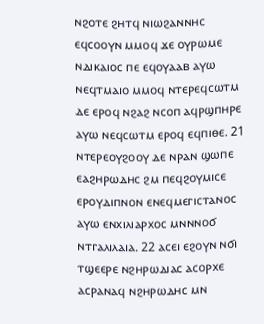ⲛϩⲟⲧⲉ ϩⲏⲧϥ ⲛⲓⲱϩⲁⲛⲛⲏⲥ ⲉϥⲥⲟⲟⲩⲛ ⲙⲙⲟϥ ϫⲉ ⲟⲩⲣⲱⲙⲉ ⲛⲇⲓⲕⲁⲓⲟⲥ ⲡⲉ ⲉϥⲟⲩⲁⲁⲃ ⲁⲩⲱ ⲛⲉϥⲧⲙⲁⲓⲟ ⲙⲙⲟϥ ⲛⲧⲉⲣⲉϥⲥⲱⲧⲙ ⲇⲉ ⲉⲣⲟϥ ⲛϩⲁϩ ⲛⲥⲟⲡ ⲁϥⲣϣⲡⲏⲣⲉ ⲁⲩⲱ ⲛⲉϥⲥⲱⲧⲙ ⲉⲣⲟϥ ⲉϥⲡⲓⲑⲉ. 21 ⲛⲧⲉⲣⲉⲟⲩϩⲟⲟⲩ ⲇⲉ ⲛⲣⲁⲛ ϣⲱⲡⲉ ⲉⲁϩⲏⲣⲱⲇⲏⲥ ϩⲙ ⲡⲉϥϩⲟⲩⲙⲓⲥⲉ ⲉⲣⲟⲩⲇⲓⲡⲛⲟⲛ ⲉⲛⲉϥⲙⲉⲅⲓⲥⲧⲁⲛⲟⲥ ⲁⲩⲱ ⲉⲛⲭⲓⲗⲓⲁⲣⲭⲟⲥ ⲙⲛⲛⲛⲟϭ ⲛⲧⲅⲁⲗⲓⲗⲁⲓⲁ. 22 ⲁⲥⲉⲓ ⲉϩⲟⲩⲛ ⲛϭⲓ ⲧϣⲉⲉⲣⲉ ⲛϩⲏⲣⲱⲇⲓⲁⲥ ⲁⲥⲟⲣⲭⲉ ⲁⲥⲣⲁⲛⲁϥ ⲛϩⲏⲣⲱⲇⲏⲥ ⲙⲛ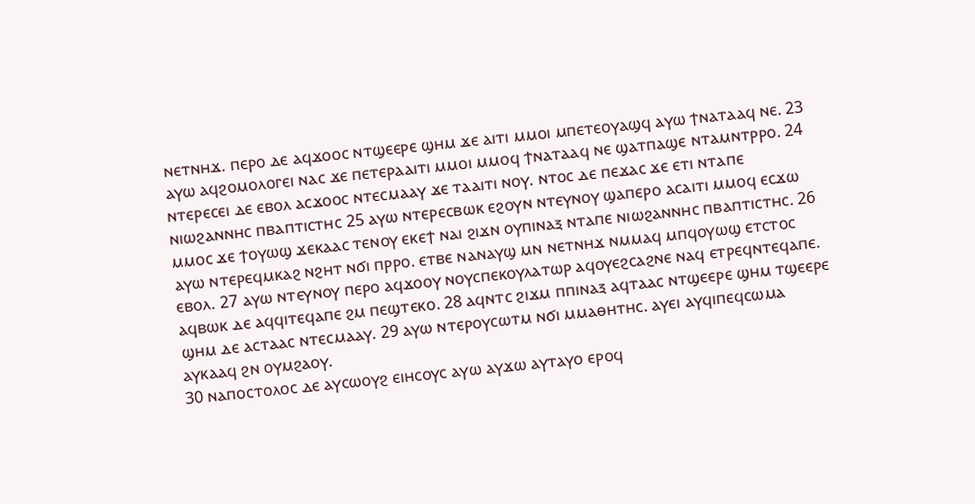ⲛⲉⲧⲛⲏϫ. ⲡⲉⲣⲟ ⲇⲉ ⲁϥϫⲟⲟⲥ ⲛⲧϣⲉⲉⲣⲉ ϣⲏⲙ ϫⲉ ⲁⲓⲧⲓ ⲙⲙⲟⲓ ⲙⲡⲉⲧⲉⲟⲩⲁϣϥ ⲁⲩⲱ ϯⲛⲁⲧⲁⲁϥ ⲛⲉ. 23 ⲁⲩⲱ ⲁϥϩⲟⲙⲟⲗⲟⲅⲉⲓ ⲛⲁⲥ ϫⲉ ⲡⲉⲧⲉⲣⲁⲁⲓⲧⲓ ⲙⲙⲟⲓ ⲙⲙⲟϥ ϯⲛⲁⲧⲁⲁϥ ⲛⲉ ϣⲁⲧⲡⲁϣⲉ ⲛⲧⲁⲙⲛⲧⲣⲣⲟ. 24 ⲛⲧⲉⲣⲉⲥⲉⲓ ⲇⲉ ⲉⲃⲟⲗ ⲁⲥϫⲟⲟⲥ ⲛⲧⲉⲥⲙⲁⲁⲩ ϫⲉ ⲧⲁⲁⲓⲧⲓ ⲛⲟⲩ. ⲛⲧⲟⲥ ⲇⲉ ⲡⲉϫⲁⲥ ϫⲉ ⲉⲧⲓ ⲛⲧⲁⲡⲉ ⲛⲓⲱϩⲁⲛⲛⲏⲥ ⲡⲃⲁⲡⲧⲓⲥⲧⲏⲥ 25 ⲁⲩⲱ ⲛⲧⲉⲣⲉⲥⲃⲱⲕ ⲉϩⲟⲩⲛ ⲛⲧⲉⲩⲛⲟⲩ ϣⲁⲡⲉⲣⲟ ⲁⲥⲁⲓⲧⲓ ⲙⲙⲟϥ ⲉⲥϫⲱ ⲙⲙⲟⲥ ϫⲉ ϯⲟⲩⲱϣ ϫⲉⲕⲁⲁⲥ ⲧⲉⲛⲟⲩ ⲉⲕⲉϯ ⲛⲁⲓ ϩⲓϫⲛ ⲟⲩⲡⲓⲛⲁⲝ ⲛⲧⲁⲡⲉ ⲛⲓⲱϩⲁⲛⲛⲏⲥ ⲡⲃⲁⲡⲧⲓⲥⲧⲏⲥ. 26 ⲁⲩⲱ ⲛⲧⲉⲣⲉϥⲙⲕⲁϩ ⲛϩⲏⲧ ⲛϭⲓ ⲡⲣⲣⲟ. ⲉⲧⲃⲉ ⲛⲁⲛⲁⲩϣ ⲙⲛ ⲛⲉⲧⲛⲏϫ ⲛⲙⲙⲁϥ ⲙⲡϥⲟⲩⲱϣ ⲉⲧⲥⲧⲟⲥ ⲉⲃⲟⲗ. 27 ⲁⲩⲱ ⲛⲧⲉⲩⲛⲟⲩ ⲡⲉⲣⲟ ⲁϥϫⲟⲟⲩ ⲛⲟⲩⲥⲡⲉⲕⲟⲩⲗⲁⲧⲱⲣ ⲁϥⲟⲩⲉϩⲥⲁϩⲛⲉ ⲛⲁϥ ⲉⲧⲣⲉϥⲛⲧⲉϥⲁⲡⲉ. ⲁϥⲃⲱⲕ ⲇⲉ ⲁϥϥⲓⲧⲉϥⲁⲡⲉ ϩⲙ ⲡⲉϣⲧⲉⲕⲟ. 28 ⲁϥⲛⲧⲥ ϩⲓϫⲙ ⲡⲡⲓⲛⲁⲝ ⲁϥⲧⲁⲁⲥ ⲛⲧϣⲉⲉⲣⲉ ϣⲏⲙ ⲧϣⲉⲉⲣⲉ ϣⲏⲙ ⲇⲉ ⲁⲥⲧⲁⲁⲥ ⲛⲧⲉⲥⲙⲁⲁⲩ. 29 ⲁⲩⲱ ⲛⲧⲉⲣⲟⲩⲥⲱⲧⲙ ⲛϭⲓ ⲙⲙⲁⲑⲏⲧⲏⲥ. ⲁⲩⲉⲓ ⲁⲩϥⲓⲡⲉϥⲥⲱⲙⲁ ⲁⲩⲕⲁⲁϥ ϩⲛ ⲟⲩⲙϩⲁⲟⲩ.
30 ⲛⲁⲡⲟⲥⲧⲟⲗⲟⲥ ⲇⲉ ⲁⲩⲥⲱⲟⲩϩ ⲉⲓⲏⲥⲟⲩⲥ ⲁⲩⲱ ⲁⲩϫⲱ ⲁⲩⲧⲁⲩⲟ ⲉⲣⲟϥ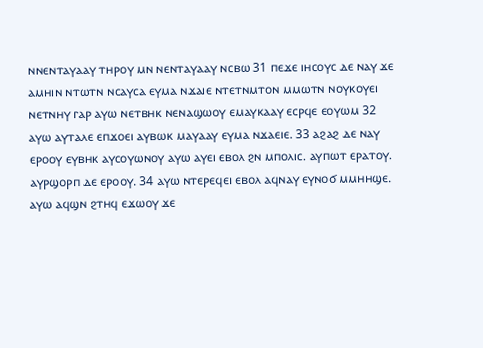ⲛⲛⲉⲛⲧⲁⲩⲁⲁⲩ ⲧⲏⲣⲟⲩ ⲙⲛ ⲛⲉⲛⲧⲁⲩⲁⲁⲩ ⲛⲥⲃⲱ 31 ⲡⲉϫⲉ ⲓⲏⲥⲟⲩⲥ ⲇⲉ ⲛⲁⲩ ϫⲉ ⲁⲙⲏⲓⲛ ⲛⲧⲱⲧⲛ ⲛⲥⲁⲩⲥⲁ ⲉⲩⲙⲁ ⲛϫⲁⲓⲉ ⲛⲧⲉⲧⲛⲙⲧⲟⲛ ⲙⲙⲱⲧⲛ ⲛⲟⲩⲕⲟⲩⲉⲓ ⲛⲉⲧⲛⲏⲩ ⲅⲁⲣ ⲁⲩⲱ ⲛⲉⲧⲃⲏⲕ ⲛⲉⲛⲁϣⲱⲟⲩ ⲉⲙⲁⲩⲕⲁⲁⲩ ⲉⲥⲣϥⲉ ⲉⲟⲩⲱⲙ 32 ⲁⲩⲱ ⲁⲩⲧⲁⲗⲉ ⲉⲡϫⲟⲉⲓ ⲁⲩⲃⲱⲕ ⲙⲁⲩⲁⲁⲩ ⲉⲩⲙⲁ ⲛϫⲁⲉⲓⲉ. 33 ⲁϩⲁϩ ⲇⲉ ⲛⲁⲩ ⲉⲣⲟⲟⲩ ⲉⲩⲃⲏⲕ ⲁⲩⲥⲟⲩⲱⲛⲟⲩ ⲁⲩⲱ ⲁⲩⲉⲓ ⲉⲃⲟⲗ ϩⲛ ⲙⲡⲟⲗⲓⲥ. ⲁⲩⲡⲱⲧ ⲉⲣⲁⲧⲟⲩ. ⲁⲩⲣϣⲟⲣⲡ ⲇⲉ ⲉⲣⲟⲟⲩ. 34 ⲁⲩⲱ ⲛⲧⲉⲣⲉϥⲉⲓ ⲉⲃⲟⲗ ⲁϥⲛⲁⲩ ⲉⲩⲛⲟϭ ⲙⲙⲏⲏϣⲉ. ⲁⲩⲱ ⲁϥϣⲛ ϩⲧⲏϥ ⲉϫⲱⲟⲩ ϫⲉ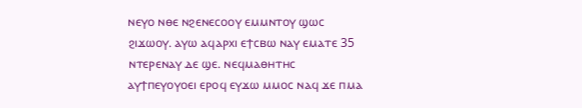ⲛⲉⲩⲟ ⲛⲑⲉ ⲛϩⲉⲛⲉⲥⲟⲟⲩ ⲉⲙⲙⲛⲧⲟⲩ ϣⲱⲥ ϩⲓϫⲱⲟⲩ. ⲁⲩⲱ ⲁϥⲁⲣⲭⲓ ⲉϯⲥⲃⲱ ⲛⲁⲩ ⲉⲙⲁⲧⲉ 35 ⲛⲧⲉⲣⲉⲛⲁⲩ ⲇⲉ ϣⲉ. ⲛⲉϥⲙⲁⲑⲏⲧⲏⲥ ⲁⲩϯⲡⲉⲩⲟⲩⲟⲉⲓ ⲉⲣⲟϥ ⲉⲩϫⲱ ⲙⲙⲟⲥ ⲛⲁϥ ϫⲉ ⲡⲙⲁ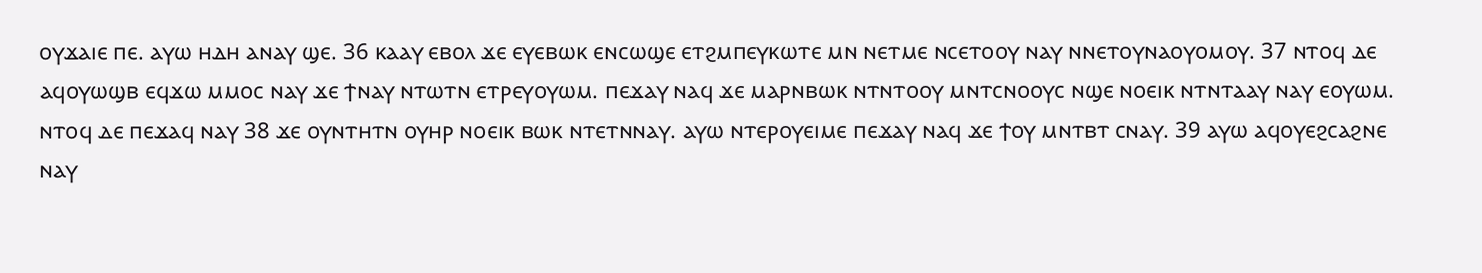ⲟⲩϫⲁⲓⲉ ⲡⲉ. ⲁⲩⲱ ⲏⲇⲏ ⲁⲛⲁⲩ ϣⲉ. 36 ⲕⲁⲁⲩ ⲉⲃⲟⲗ ϫⲉ ⲉⲩⲉⲃⲱⲕ ⲉⲛⲥⲱϣⲉ ⲉⲧϩⲙⲡⲉⲩⲕⲱⲧⲉ ⲙⲛ ⲛⲉⲧⲙⲉ ⲛⲥⲉⲧⲟⲟⲩ ⲛⲁⲩ ⲛⲛⲉⲧⲟⲩⲛⲁⲟⲩⲟⲙⲟⲩ. 37 ⲛⲧⲟϥ ⲇⲉ ⲁϥⲟⲩⲱϣⲃ ⲉϥϫⲱ ⲙⲙⲟⲥ ⲛⲁⲩ ϫⲉ ϯⲛⲁⲩ ⲛⲧⲱⲧⲛ ⲉⲧⲣⲉⲩⲟⲩⲱⲙ. ⲡⲉϫⲁⲩ ⲛⲁϥ ϫⲉ ⲙⲁⲣⲛⲃⲱⲕ ⲛⲧⲛⲧⲟⲟⲩ ⲙⲛⲧⲥⲛⲟⲟⲩⲥ ⲛϣⲉ ⲛⲟⲉⲓⲕ ⲛⲧⲛⲧⲁⲁⲩ ⲛⲁⲩ ⲉⲟⲩⲱⲙ. ⲛⲧⲟϥ ⲇⲉ ⲡⲉϫⲁϥ ⲛⲁⲩ 38 ϫⲉ ⲟⲩⲛⲧⲏⲧⲛ ⲟⲩⲏⲣ ⲛⲟⲉⲓⲕ ⲃⲱⲕ ⲛⲧⲉⲧⲛⲛⲁⲩ. ⲁⲩⲱ ⲛⲧⲉⲣⲟⲩⲉⲓⲙⲉ ⲡⲉϫⲁⲩ ⲛⲁϥ ϫⲉ ϯⲟⲩ ⲙⲛⲧⲃⲧ ⲥⲛⲁⲩ. 39 ⲁⲩⲱ ⲁϥⲟⲩⲉϩⲥⲁϩⲛⲉ ⲛⲁⲩ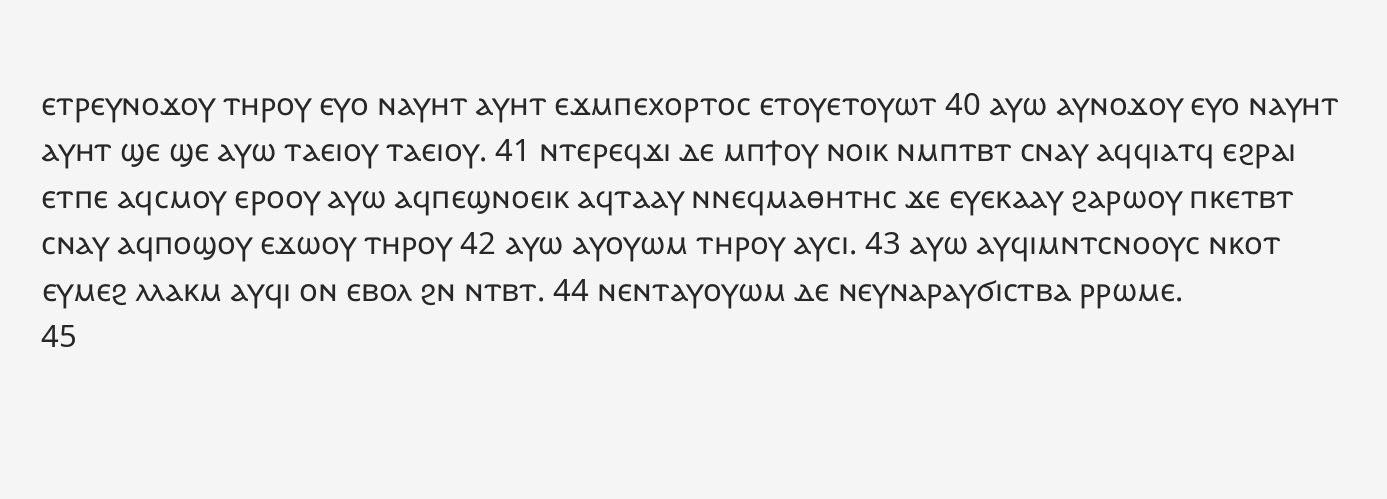ⲉⲧⲣⲉⲩⲛⲟϫⲟⲩ ⲧⲏⲣⲟⲩ ⲉⲩⲟ ⲛⲁⲩⲏⲧ ⲁⲩⲏⲧ ⲉϫⲙⲡⲉⲭⲟⲣⲧⲟⲥ ⲉⲧⲟⲩⲉⲧⲟⲩⲱⲧ 40 ⲁⲩⲱ ⲁⲩⲛⲟϫⲟⲩ ⲉⲩⲟ ⲛⲁⲩⲏⲧ ⲁⲩⲏⲧ ϣⲉ ϣⲉ ⲁⲩⲱ ⲧⲁⲉⲓⲟⲩ ⲧⲁⲉⲓⲟⲩ. 41 ⲛⲧⲉⲣⲉϥϫⲓ ⲇⲉ ⲙⲡϯⲟⲩ ⲛⲟⲓⲕ ⲛⲙⲡⲧⲃⲧ ⲥⲛⲁⲩ ⲁϥϥⲓⲁⲧϥ ⲉϩⲣⲁⲓ ⲉⲧⲡⲉ ⲁϥⲥⲙⲟⲩ ⲉⲣⲟⲟⲩ ⲁⲩⲱ ⲁϥⲡⲉϣⲛⲟⲉⲓⲕ ⲁϥⲧⲁⲁⲩ ⲛⲛⲉϥⲙⲁⲑⲏⲧⲏⲥ ϫⲉ ⲉⲩⲉⲕⲁⲁⲩ ϩⲁⲣⲱⲟⲩ ⲡⲕⲉⲧⲃⲧ ⲥⲛⲁⲩ ⲁϥⲡⲟϣⲟⲩ ⲉϫⲱⲟⲩ ⲧⲏⲣⲟⲩ 42 ⲁⲩⲱ ⲁⲩⲟⲩⲱⲙ ⲧⲏⲣⲟⲩ ⲁⲩⲥⲓ. 43 ⲁⲩⲱ ⲁⲩϥⲓⲙⲛⲧⲥⲛⲟⲟⲩⲥ ⲛⲕⲟⲧ ⲉⲩⲙⲉϩ ⲗⲗⲁⲕⲙ ⲁⲩϥⲓ ⲟⲛ ⲉⲃⲟⲗ ϩⲛ ⲛⲧⲃⲧ. 44 ⲛⲉⲛⲧⲁⲩⲟⲩⲱⲙ ⲇⲉ ⲛⲉⲩⲛⲁⲣⲁⲩϭⲓⲥⲧⲃⲁ ⲣⲣⲱⲙⲉ.
45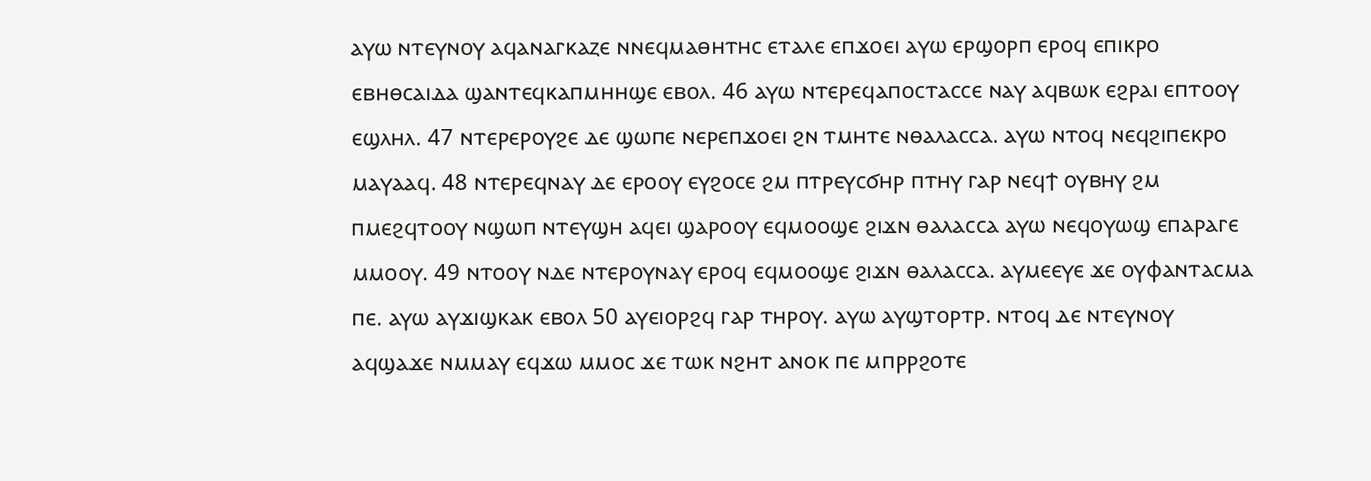ⲁⲩⲱ ⲛⲧⲉⲩⲛⲟⲩ ⲁϥⲁⲛⲁⲅⲕⲁⲍⲉ ⲛⲛⲉϥⲙⲁⲑⲏⲧⲏⲥ ⲉⲧⲁⲗⲉ ⲉⲡϫⲟⲉⲓ ⲁⲩⲱ ⲉⲣϣⲟⲣⲡ ⲉⲣⲟϥ ⲉⲡⲓⲕⲣⲟ ⲉⲃⲏⲑⲥⲁⲓⲇⲁ ϣⲁⲛⲧⲉϥⲕⲁⲡⲙⲏⲏϣⲉ ⲉⲃⲟⲗ. 46 ⲁⲩⲱ ⲛⲧⲉⲣⲉϥⲁⲡⲟⲥⲧⲁⲥⲥⲉ ⲛⲁⲩ ⲁϥⲃⲱⲕ ⲉϩⲣⲁⲓ ⲉⲡⲧⲟⲟⲩ ⲉϣⲗⲏⲗ. 47 ⲛⲧⲉⲣⲉⲣⲟⲩϩⲉ ⲇⲉ ϣⲱⲡⲉ ⲛⲉⲣⲉⲡϫⲟⲉⲓ ϩⲛ ⲧⲙⲏⲧⲉ ⲛⲑⲁⲗⲁⲥⲥⲁ. ⲁⲩⲱ ⲛⲧⲟϥ ⲛⲉϥϩⲓⲡⲉⲕⲣⲟ ⲙⲁⲩⲁⲁϥ. 48 ⲛⲧⲉⲣⲉϥⲛⲁⲩ ⲇⲉ ⲉⲣⲟⲟⲩ ⲉⲩϩⲟⲥⲉ ϩⲙ ⲡⲧⲣⲉⲩⲥϭⲏⲣ ⲡⲧⲏⲩ ⲅⲁⲣ ⲛⲉϥϯ ⲟⲩⲃⲏⲩ ϩⲙ ⲡⲙⲉϩϥⲧⲟⲟⲩ ⲛϣⲱⲡ ⲛⲧⲉⲩϣⲏ ⲁϥⲉⲓ ϣⲁⲣⲟⲟⲩ ⲉϥⲙⲟⲟϣⲉ ϩⲓϫⲛ ⲑⲁⲗⲁⲥⲥⲁ ⲁⲩⲱ ⲛⲉϥⲟⲩⲱϣ ⲉⲡⲁⲣⲁⲅⲉ ⲙⲙⲟⲟⲩ. 49 ⲛⲧⲟⲟⲩ ⲛⲇⲉ ⲛⲧⲉⲣⲟⲩⲛⲁⲩ ⲉⲣⲟϥ ⲉϥⲙⲟⲟϣⲉ ϩⲓϫⲛ ⲑⲁⲗⲁⲥⲥⲁ. ⲁⲩⲙⲉⲉⲩⲉ ϫⲉ ⲟⲩⲫⲁⲛⲧⲁⲥⲙⲁ ⲡⲉ. ⲁⲩⲱ ⲁⲩϫⲓϣⲕⲁⲕ ⲉⲃⲟⲗ 50 ⲁⲩⲉⲓⲟⲣϩϥ ⲅⲁⲣ ⲧⲏⲣⲟⲩ. ⲁⲩⲱ ⲁⲩϣⲧⲟⲣⲧⲣ. ⲛⲧⲟϥ ⲇⲉ ⲛⲧⲉⲩⲛⲟⲩ ⲁϥϣⲁϫⲉ ⲛⲙⲙⲁⲩ ⲉϥϫⲱ ⲙⲙⲟⲥ ϫⲉ ⲧⲱⲕ ⲛϩⲏⲧ ⲁⲛⲟⲕ ⲡⲉ ⲙⲡⲣⲣϩⲟⲧⲉ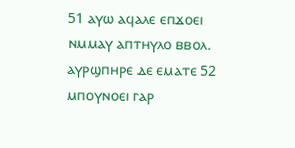51 ⲁⲩⲱ ⲁϥⲁⲗⲉ ⲉⲡϫⲟⲉⲓ ⲛⲙⲙⲁⲩ ⲁⲡⲧⲏⲩⲗⲟ ⲃⲃⲟⲗ. ⲁⲩⲣϣⲡⲏⲣⲉ ⲇⲉ ⲉⲙⲁⲧⲉ 52 ⲙⲡⲟⲩⲛⲟⲉⲓ ⲅⲁⲣ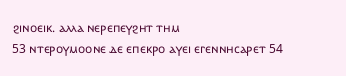ϩⲓⲛⲟⲉⲓⲕ. ⲁⲗⲗⲁ ⲛⲉⲣⲉⲡⲉⲩϩⲏⲧ ⲧⲏⲙ
53 ⲛⲧⲉⲣⲟⲩⲙⲟⲟⲛⲉ ⲇⲉ ⲉⲡⲉⲕⲣⲟ ⲁⲩⲉⲓ ⲉⲅⲉⲛⲛⲏⲥⲁⲣⲉⲧ 54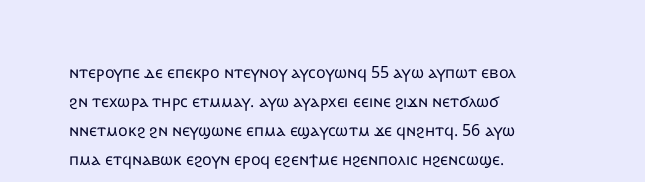ⲛⲧⲉⲣⲟⲩⲡⲉ ⲇⲉ ⲉⲡⲉⲕⲣⲟ ⲛⲧⲉⲩⲛⲟⲩ ⲁⲩⲥⲟⲩⲱⲛϥ 55 ⲁⲩⲱ ⲁⲩⲡⲱⲧ ⲉⲃⲟⲗ ϩⲛ ⲧⲉⲭⲱⲣⲁ ⲧⲏⲣⲥ ⲉⲧⲙⲙⲁⲩ. ⲁⲩⲱ ⲁⲩⲁⲣⲭⲉⲓ ⲉⲉⲓⲛⲉ ϩⲓϫⲛ ⲛⲉⲧϭⲗⲱϭ ⲛⲛⲉⲧⲙⲟⲕϩ ϩⲛ ⲛⲉⲩϣⲱⲛⲉ ⲉⲡⲙⲁ ⲉϣⲁⲩⲥⲱⲧⲙ ϫⲉ ϥⲛϩⲏⲧϥ. 56 ⲁⲩⲱ ⲡⲙⲁ ⲉⲧϥⲛⲁⲃⲱⲕ ⲉϩⲟⲩⲛ ⲉⲣⲟϥ ⲉϩⲉⲛϯⲙⲉ ⲏϩⲉⲛⲡⲟⲗⲓⲥ ⲏϩⲉⲛⲥⲱϣⲉ.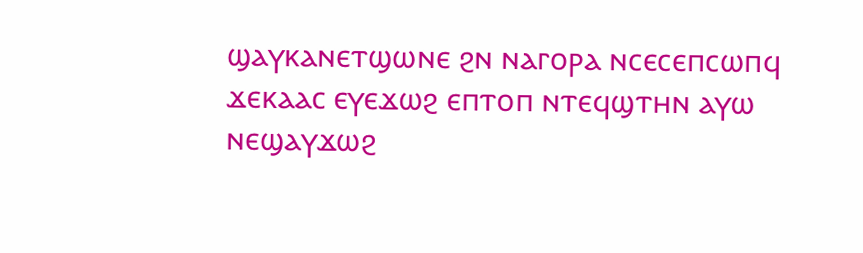ϣⲁⲩⲕⲁⲛⲉⲧϣⲱⲛⲉ ϩⲛ ⲛⲁⲅⲟⲣⲁ ⲛⲥⲉⲥⲉⲡⲥⲱⲡϥ ϫⲉⲕⲁⲁⲥ ⲉⲩⲉϫⲱϩ ⲉⲡⲧⲟⲡ ⲛⲧⲉϥϣⲧⲏⲛ ⲁⲩⲱ ⲛⲉϣⲁⲩϫⲱϩ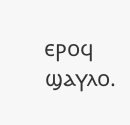ⲉⲣⲟϥ ϣⲁⲩⲗⲟ.